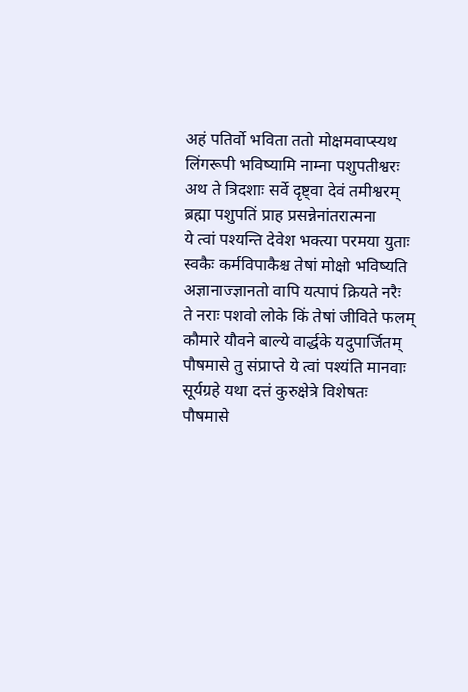अहं पतिर्वो भविता ततो मोक्षमवाप्स्यथ लिंगरूपी भविष्यामि नाम्ना पशुपतीश्वरः
अथ ते त्रिदशाः सर्वे दृष्ट्वा देवं तमीश्वरम् ब्रह्मा पशुपतिं प्राह प्रसन्नेनांतरात्मना
ये त्वां पश्यन्ति देवेश भक्त्या परमया युताः स्वकैः कर्मविपाकैश्च तेषां मोक्षो भविष्यति
अज्ञानाज्ज्ञानतो वापि यत्पापं क्रियते नरैः
ते नराः पशवो लोके किं तेषां जीविते फलम्
कौमारे यौवने बाल्ये वार्द्धके यदुपार्जितम्
पौषमासे तु संप्राप्ते ये त्वां पश्यंति मानवाः
सूर्यग्रहे यथा दत्तं कुरुक्षेत्रे विशेषतः
पौषमासे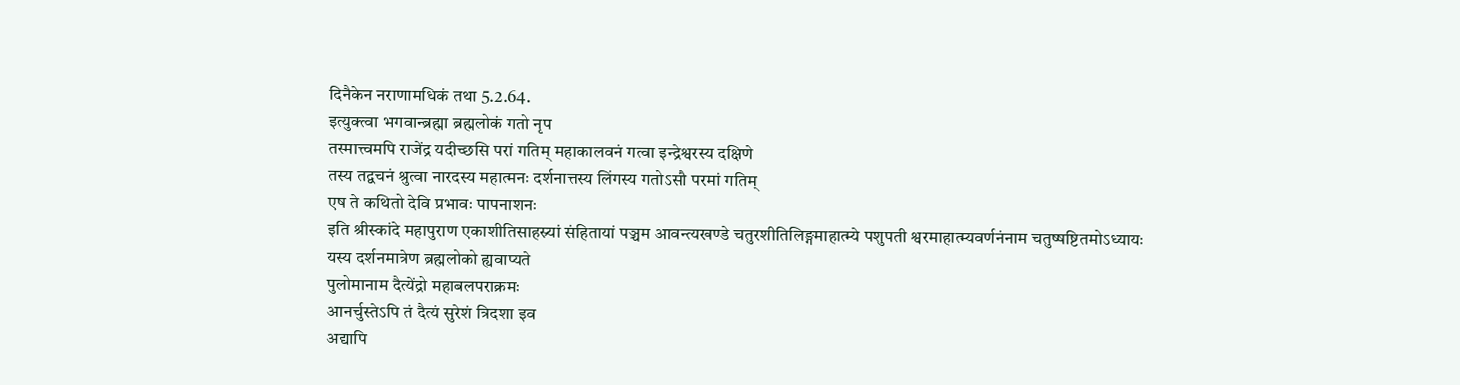दिनैकेन नराणामधिकं तथा 5.2.64.
इत्युक्त्वा भगवान्ब्रह्मा ब्रह्मलोकं गतो नृप
तस्मात्त्वमपि राजेंद्र यदीच्छसि परां गतिम् महाकालवनं गत्वा इन्द्रेश्वरस्य दक्षिणे
तस्य तद्वचनं श्रुत्वा नारदस्य महात्मनः दर्शनात्तस्य लिंगस्य गतोऽसौ परमां गतिम्
एष ते कथितो देवि प्रभावः पापनाशनः
इति श्रीस्कांदे महापुराण एकाशीतिसाहस्र्यां संहितायां पञ्चम आवन्त्यखण्डे चतुरशीतिलिङ्गमाहात्म्ये पशुपती श्वरमाहात्म्यवर्णनंनाम चतुष्षष्टितमोऽध्यायः
यस्य दर्शनमात्रेण ब्रह्मलोको ह्यवाप्यते
पुलोमानाम दैत्येंद्रो महाबलपराक्रमः
आनर्चुस्तेऽपि तं दैत्यं सुरेशं त्रिदशा इव
अद्यापि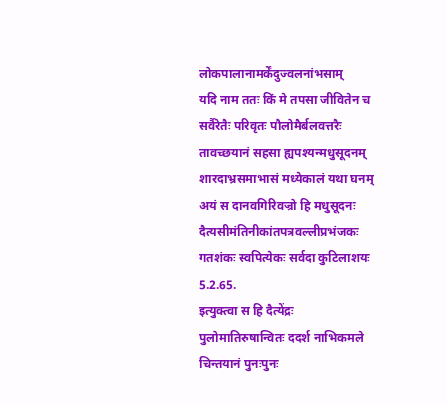लोकपालानामर्केंदुज्वलनांभसाम्
यदि नाम ततः किं मे तपसा जीवितेन च
सर्वैरेतैः परिवृतः पौलोमैर्बलवत्तरैः तावच्छयानं सहसा ह्यपश्यन्मधुसूदनम्
शारदाभ्रसमाभासं मध्येकालं यथा घनम्
अयं स दानवगिरिवज्रो हि मधुसूदनः
दैत्यसीमंतिनीकांतपत्रवल्लीप्रभंजकः
गतशंकः स्वपित्येकः सर्वदा कुटिलाशयः 5.2.65.
इत्युक्त्वा स हि दैत्येंद्रः पुलोमातिरुषान्वितः ददर्श नाभिकमले चिन्तयानं पुनःपुनः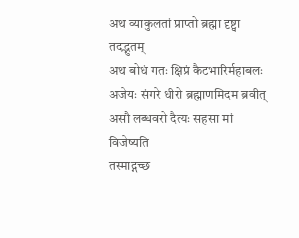अथ व्याकुलतां प्राप्तो ब्रह्मा दृष्ट्वा तदद्भुतम्
अथ बोधं गतः क्षिप्रं कैटभारिर्महाबलः
अजेयः संगरे धीरो ब्रह्माणमिदम ब्रवीत्
असौ लब्धवरो दैत्यः सहसा मां विजेष्यति
तस्माद्गच्छ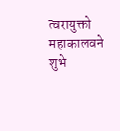त्वरायुक्तो महाकालवने शुभे